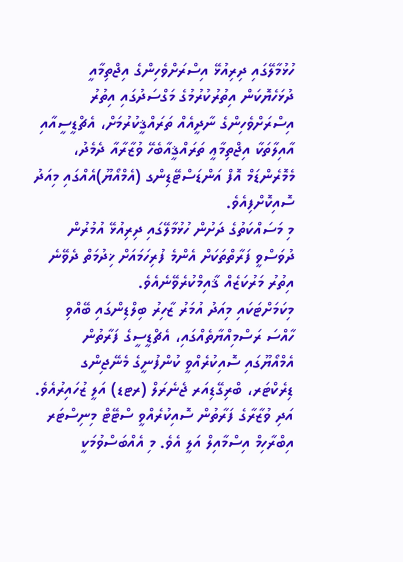ހުޅުމާލޭގައި ދިރިއުޅޭ އިސްރަށްވެހިންގެ އިޖްތިމާއީ ދުޅަހެޔޮކަން އިތުރުކުރުމުގެ މަގްސަދުގައި އިތުރު އިސްރަށްވެހިންގެ ނާދީއެއް ތަރައްޤީކުރުމަށް، އެޗްޑީސީއާއި އާއިލާތަކާ އިޖްތިމާޢީ ތަރައްޤީއާބެހޭ ވުޒާރާއާ ދެމެދު، މެމޮރެންޑަމް އޮފް އަންޑަސްޓޭޑިންގ (އެމްއޯޔޫ)އެއްގައި މިއަދު ސޮއިކޮށްފިއެވެ.
މި މަސައްކަތުގެ ދަށުން ހުޅުމާލޭގައި ދިރިއުޅޭ އުމުރުން ދުވަސްވީ ފަރާތްތަކަށް އެންމެ ފުރިހަމައަށް ޚިދުމަތް ދެވޭނެ އިތުރު މަރުކަޒެއް ޤާއިމްކުރެވޭނެއެވެ.
މިކަމަށްޓަކައި މިއަދު އުމަރު ޒާހިރު ބިލްޑިންގައި ބޭއްވި ހާއްސަ ރަސްމިއްޔާތެއްގައި، އެޗްޑީސީގެ ފަރާތުން އެމްއޯޔޫގައި ސޮއިކުރެއްވީ ކުންފުނީގެ މެނޭޖިންގ ޑިރެކްޓަރ، ބްރިގޭޑިއަރ ޖެނެރަލް (ރޓޑ) އަލީ ޒުހައިރުއެވެ. އަދި ވުޒާރާގެ ފަރާތުން ސޮއިކުރެއްވީ ސްޓޭޓް މިނިސްޓަރ އިބްރާހިމް އިސްމާއިލް އަލީ އެވެ. މި އެއްބަސްވުމަކީ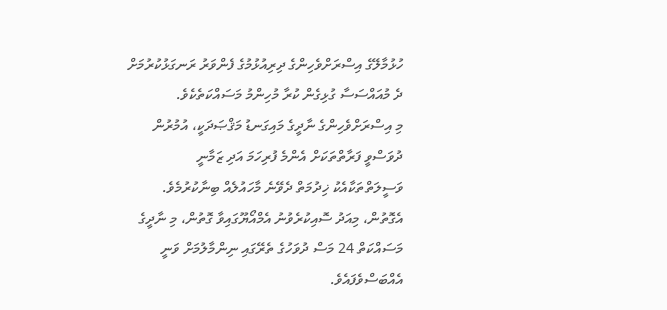ހުޅުމާލޭގެ އިސްރަށްވެހިންގެ ދިރިއުޅުމުގެ ފެންވަރު ރަނގަޅުކުރުމަށް ދެ މުއައްސަސާ ގުޅިގެން ކުރާ މުހިންމު މަސައްކަތެކެވެ.
މި އިސްރަށްވެހިންގެ ނާދީގެ މައިގަނޑު މަޤްޞަދަކީ، އުމުރުން ދުވަސްވީ ފަރާތްތަކަށް އެންމެ ފުރިހަމަ އަދި ޒަމާނީ ވަސީލަތްތަކާއެކު ޚިދުމަތް ދެވޭނެ މާހައުލެއް ބިނާކުރުމެވެ. އެގޮތުން، މިއަދު ސޮއިކުރެވުނު އެމްއޯޔޫގައިވާ ގޮތުން، މި ނާދީގެ މަސައްކަތް 24 މަސް ދުވަހުގެ ތެރޭގައި ނިންމާލުމަށް ވަނީ އެއްބަސްވެފައެވެ.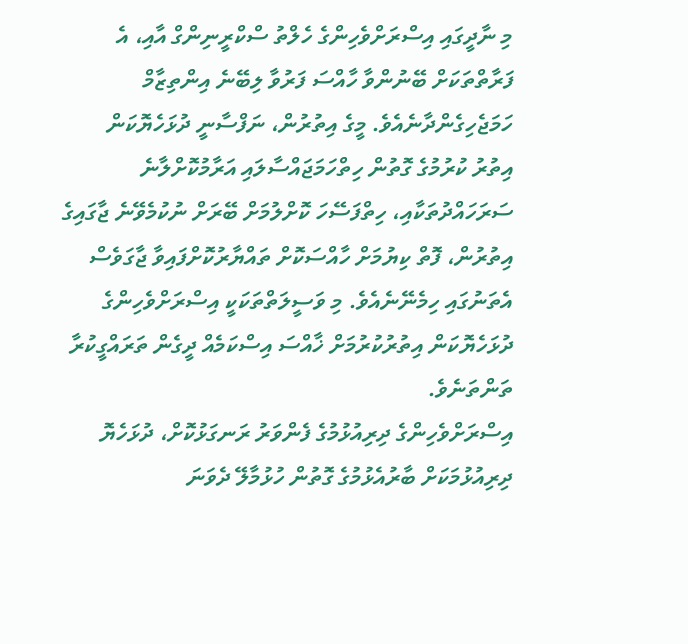މި ނާދީގައި އިސްރަށްވެހިންގެ ހެލްތު ސްކްރީނިންގް އާއި، އެ ފަރާތްތަކަށް ބޭނުންވާ ހާއްސަ ފަރުވާ ލިބޭނެ އިންތިޒާމް ހަމަޖެހިގެންދާނެއެވެ. މީގެ އިތުރުން، ނަފްސާނީ ދުޅަހެޔޮކަން އިތުރު ކުރުމުގެ ގޮތުން ހިތްހަމަޖައްސާލައި އަރާމުކޮށްލާނެ ސަރަހައްދުތަކާއި، ހިތްފަސޭހަ ކޮށްލުމަށް ބޭރަށް ނުކުމެވޭނެ ޖާގައިގެ އިތުރުން، ފޮތް ކިޔުމަށް ހާއްސަކޮށް ތައްޔާރުކޮށްފައިވާ ޖާގަވެސް އެތަނުގައި ހިމެނޭނެއެވެ. މި ވަސީލަތްތަކަކީ އިސްރަށްވެހިންގެ ދުޅަހެޔޮކަން އިތުރުކުރުމަށް ޚާއްސަ އިސްކަމެއް ދީގެން ތަރައްގީކުރާ ތަންތަނެވެ.
އިސްރަށްވެހިންގެ ދިރިއުޅުމުގެ ފެންވަރު ރަނގަޅުކޮށް، ދުޅަހެޔޮ ދިރިއުޅުމަކަށް ބާރުއެޅުމުގެ ގޮތުން ހުޅުމާލޭ ދެވަނަ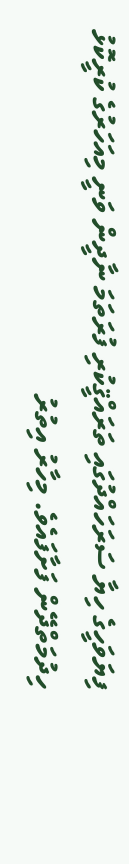ފިޔަވަހީގެ ހިޔާ ސަރަހައްދުގައި ތަރައްޤީކުރި ފުރަތަމަ ނާދީން ވަނީ މިއަހަރުގެ ކުރީކޮޅު ހިދުމަތްދޭން ފަށާފައެވެ. މިހާރު އިތުރު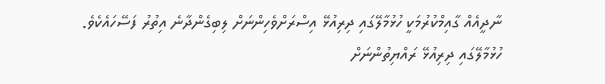ނާދީއެއް ގާއިމްކުރުމަކީ ހުޅުމާލޭގައި ދިރިއުޅޭ އިސްރަށްވެހިންނަށް ލިބިގެންދާނެ އިތުރު ފަސޭހައެކެވެ.
ހުޅުމާލޭގައި ދިރިއުޅޭ ރައްޔިތުންނަށް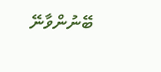ބޭނުންވާނޭ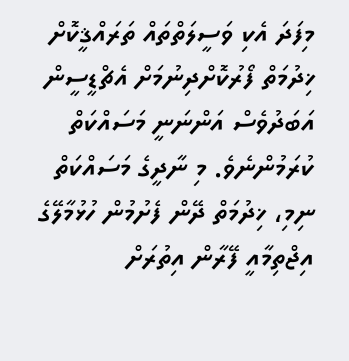މިފަދަ އެކި ވަސީލަތްތައް ތަރައްޤީކޮށް ޚިދުމަތް ފޯރުކޮށްދިނުމަށް އެޗްޑީސީން އަބަދުވެސް އަންނަނީ މަސައްކަތް ކުރަމުންނެވެ. މި ނާދީގެ މަސައްކަތް ނިމި، ޚިދުމަތް ދޭން ފެށުމުން ހުޅުމާލޭގެ އިޖްތިމާއީ ފޭރާން އިތުރަށް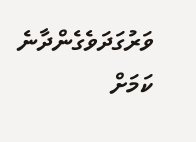ވަރުގަދަވެގެންދާނެ ކަމަށް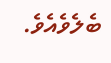ބެލެވެއެވެ.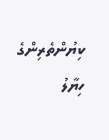ކިޔުންތެރިންގެ ހިޔާލު